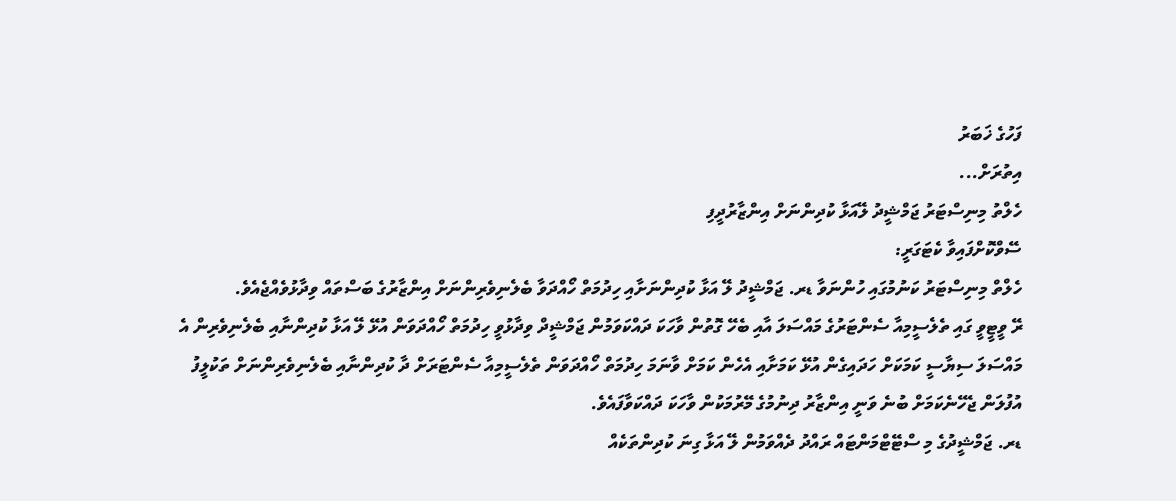ފަހުގެ ޚަބަރު
އިތުރަށް...
ހެލްތު މިނިސްޓަރު ޖަމްޝީދު ލޭއަޅާ ކުދިންނަށް އިންޒާރުދީފި
ސޭވްކޮށްފައިވާ ކެޓަގަރީ:
ހެލްތް މިނިސްޓަރު ކަނުމުގައި ހުންނަވާ ޑރ. ޖަމްޝީދު ލޭ އަޅާ ކުދިންނަށާއި ހިދުމަތް ހޯއްދަވާ ބެލެނިވެރިންނަށް އިންޒާރުގެ ބަސްތައް ވިދާޅުވެއްޖެއެވެ.
ރޭ ވީޓީވީ ގައި ތެލެސީމިއާ ސެންޓަރުގެ މައްސަލަ އާއި ބެހޭ ގޮތުން ވާހަކަ ދައްކަވަމުން ޖަމްޝީދް ވިދާޅުވީ ހިދުމަތް ހޯއްދަވަން އުޅޭ ލޭ އަޅާ ކުދިންނާއި ބެލެނިވެރިން އެ މައްސަލަ ސިޔާސީ ކަމަކަށް ހަދައިގެން އުޅޭ ކަމަށާއި އެހެން ކަމަށް ވާނަމަ ހިދުމަތް ހޯއްދަވަން ތެލެސީމިއާ ސެންޓަރަށް ދާ ކުދިންނާއި ބެލެނިވެރިންނަށް ތަކުލީފު އުފުލަން ޖެހޭނެކަމަށް ބުނެ ވަނީ އިންޒާރު ދިނުމުގެ މޭރުމަކުން ވާހަކަ ދައްކަވާފައެވެ.
ޑރ. ޖަމްޝީދުގެ މި ސްޓޭޓްމަންޓައް ރައްދު ދެއްވަމުން ލޭ އަޅާ ގިނަ ކުދިންތަކެއް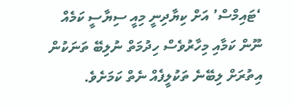‘ޓައިމްސް’ އަށް ކިޔާދިނީ މިއީ ސިޔާސީ ކަމެއް ނޫން ކަމާއި މިހާރުވެސް ހިދުމަތް ނުލިބޭ ތަނަކުން އިތުރަށް ލިބޭނެ ތަކުލީފެއް ނެތް ކަމަށެވެ.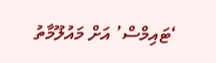‘ޓައިމްސް’ އަށް މައުލޫމާތު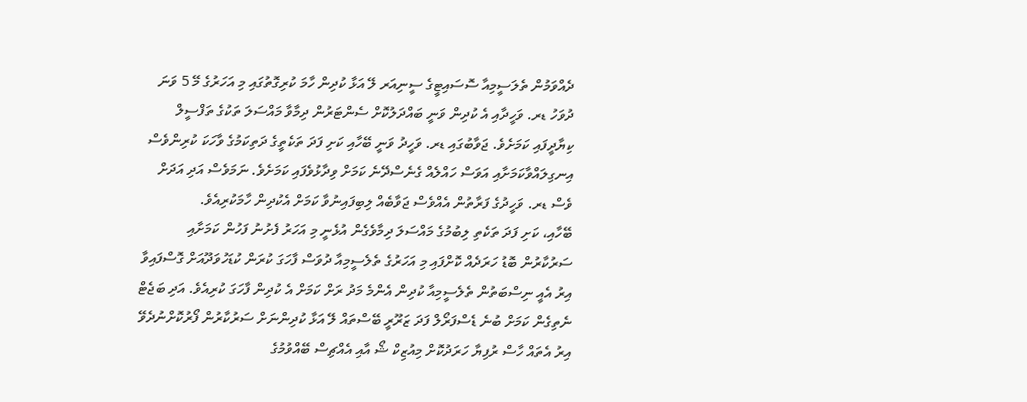ދެއްވަމުން ތެލަސީމިއާ ސޮސައިޓީގެ ސީނިއަރ ލޭ އަޅާ ކުދިން ހާމަ ކުރިގޮތުގައި މި އަހަރުގެ މޭ 5 ވަނަ ދުވަހު ޑރ. ވަހީދާއި އެ ކުދިން ވަނީ ބައްދަލުކޮށް ސެންޓަރުން ދިމާވާ މައްސަލަ ތަކުގެ ތަފްސީލް ކިޔާދީފައި ކަމަށެވެ. ޖަވާބުގައި ޑރ. ވަހީދު ވަނީ ބޭހާއި ކަށި ފަދަ ތަކެތީގެ ދަތިކަމުގެ ވާހަކަ ކުރިންވެސް އިނގިލައްވާކަމަށާއި އަވަސް ހައްލެއް ގެނެސްދޭނެ ކަމަށް ވިދާޅުވެފައި ކަމަށެވެ. ނަމަވެސް އަދި އަދަށް ވެސް ޑރ. ވަހީދުގެ ފަރާތުން އެއްވެސް ޖަވާބެއް ލިބިފައިނުވާ ކަމަށް އެކުދިން ހާމަކުރިއެވެ.
ބޭހާއި، ކަށި ފަދަ ތަކެތި ލިބުމުގެ މައްސަލަ ދިމާވެގެން އުޅެނީ މި އަހަރު ފެށުނު ފަހުން ކަމަށާއި ސަރުކާރުން ބޮޑު ހަރަދެއް ކޮށްފައި މި އަހަރުގެ ތެލެސީމިއާ ދުވަސް ފާހަގަ ކުރަން ކުޑަހުވަދޫއަށް ގޮސްފައިވާ އިރު އެއީ ނިސްބަތުން ތެލެސީމިއާ ކުދިން އެންމެ މަދު ރަށް ކަމަށް އެ ކުދިން ފާހަގަ ކުރިއެވެ. އަދި ބަޖެޓް ނެތިގެން ކަމަށް ބުނެ ޑެސްފަރޯލް ފަދަ ޒަރޫރީ ބޭސްތައް ލޭ އަޅާ ކުދިންނަށް ސަރުކާރުން ފޯރުކޮށްނުދެވޭ އިރު އެތައް ހާސް ރުފިޔާ ހަރަދުކޮށް މިއުޒިކް ޝޯ އާއި އެއްޗިސް ބޭއްވުމުގެ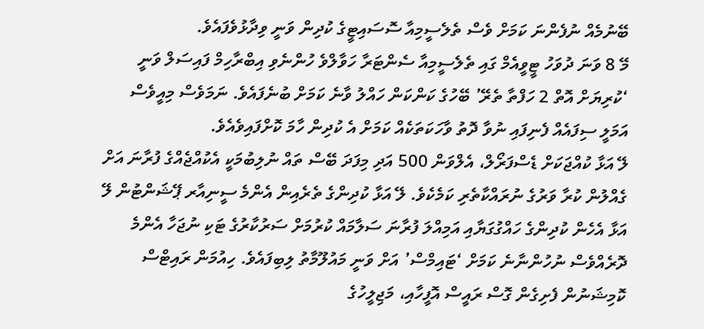ބޭނުމެއް ނުފެންނަ ކަމަށް ވެސް ތެލެސީމިއާ ސޮސައިޓީގެ ކުދިން ވަނީ ވިދާޅުވެފައެވެ.
މޭ 8 ވަނަ ދުވަހު ޓީވީއެމް ގައި ތެލެސީމިއާ ސެންޓަރާ ހަވާލްވެ ހުންނެވި އިބްރާހިމް ފައިސަލް ވަނީ ‘ކުރިޔަށް އޮތް 2 ހަފްތާ ތެރޭ’ ބޭހުގެ ކަންކަން ހައްލު ވާނެ ކަމަށް ބުނެފައެވެ. ނަމަވެސް މިއީވެސް އަމަލީ ސިފައެއް ފެނިފައި ނުވާ ދޮތު ވާހަކަތަކެއް ކަމަށް އެ ކުދިން ހާމަ ކޮށްފައިވެއެވެ.
ލޭ އަޅާ ކުއްޖަކަށް ޑެސްފަރޯލް، އެލްވަން 500 އަދި މިފަދަ ބޭސް ތައް ނުލިބުމަކީ އެކުއްޖެއްގެ ފުރާނަ އަށް ގެއްލުން ކުރާ ވަރުގެ ނުރައްކާތެރި ކަމެކެވެ. ލޭ އަޅާ ކުދިންގެ ތެރެއިން އެންމެ ސީނިއާރ ޕޭޝަންޓުން ލޭ އަޅާ އެހެން ކުދިންގެ ހައްގުގަޔާއި އަމިއްލަ ފުރާނަ ސަލާމައް ކުރުމަށް ސަރުކާރުގެ ޓަކި ނުޖަހާ އެންމެ ދޮރެއްވެސް ނުހުންނާނެ ކަމަށް ‘ޓައިމްސް’ އަށް ވަނީ މައުލޫމާތު ލިބިފައެވެ. ހިއުމަން ރައިޓްސް ކޮމިޝަނުން ފެށިގެން ގޮސް ރައީސް އޮފީހާއި، މަޖިލީހުގެ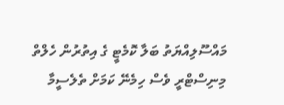މައްސޫލިއްޔަތު ބަލާ ކޮމެޓީ ގެ އިތުރުން ހެލްތް މިނިސްޓްރީ ވެސް ހިމެނޭ ކަމަށް ތެލެސީމާ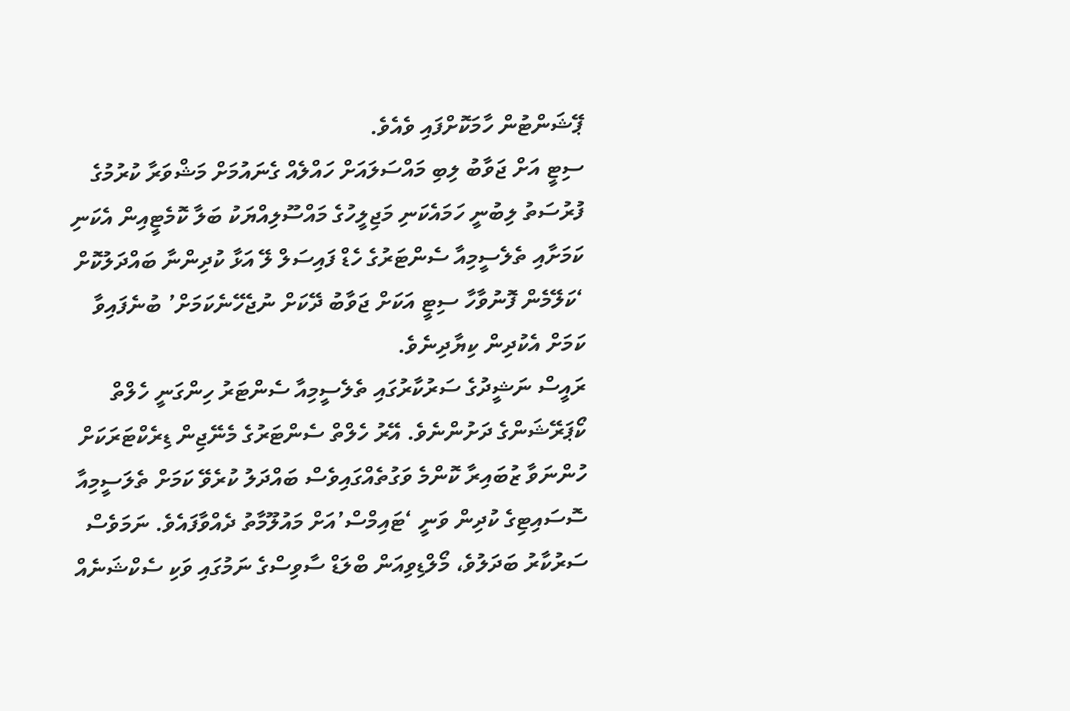ޕޭޝަންޓުން ހާމަކޮށްފައި ވެއެވެ.
ސިޓީ އަށް ޖަވާބު ލިބި މައްސަލައަށް ހައްލެއް ގެނައުމަށް މަޝްވަރާ ކުރުމުގެ ފުރުސަތު ލިބުނީ ހަމައެކަނި މަޖިލީހުގެ މައްސޫލިއްޔަކު ބަލާ ކޮމެޓީއިން އެކަނި ކަމަށާއި ތެލެސީމިއާ ސެންޓަރުގެ ހެޑް ފައިސަލް ލޭ އަޅާ ކުދިންނާ ބައްދަލުކޮށް ‘ކަލޭމެން ފޮނުވާހާ ސިޓީ އަކަށް ޖަވާބު ދޭކަށް ނުޖެހޭނެކަމަށް’ ބުނެފައިވާ ކަމަށް އެކުދިން ކިޔާދިނެވެ.
ރައީސް ނަޝީދުގެ ސަރުކާރުގައި ތެލެސީމިއާ ސެންޓަރު ހިންގަނީ ހެލްތް ކޯޕަރޭޝަންގެ ދަށުންނެވެ. އޭރު ހެލްތް ސެންޓަރުގެ މެނޭޖިން ޑިރެކްޓަރަކަށް ހުންނަވާ ޒުބައިރާ ކޮންމެ ވަގުތެއްގައިވެސް ބައްދަލު ކުރެވޭ ކަމަށް ތެލަސީމިއާ ސޮސައިޓިގެ ކުދިން ވަނީ ‘ޓައިމްސް’އަށް މައުލޫމާތު ދެއްވާފައެވެ. ނަމަވެސް ސަރުކާރު ބަދަލުވެ، މޯލްޑިވިއަން ބްލަޑް ސާވިސްގެ ނަމުގައި ވަކި ސެކްޝަނެއް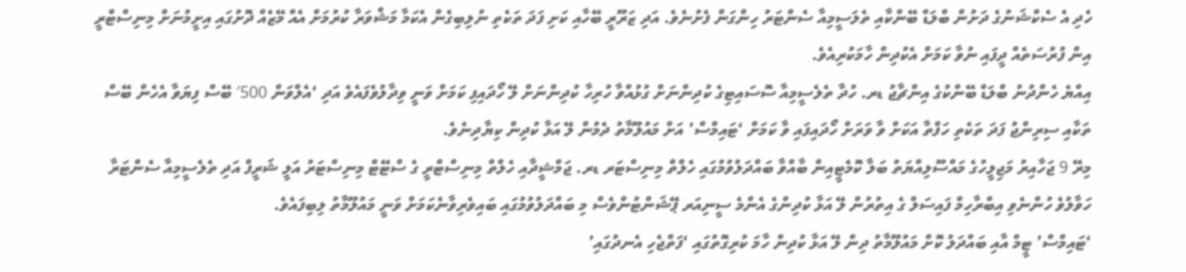ހެދި އެ ސެކްޝަނުގެ ދަށުން ބްލަޑް ބޭންކާއި ތެލަސީމިއާ ސެންޓަރު ހިންގަން ފެށުނެވެ. އަދި ޒަރޫރީ ބޭހާއި ކަށި ފަދަ ތަކެތި ނުލިބިގެން އެކަމާ މަޝްވަރާ ކުރުމަށް އެއް މޭޒެއް ދޮށުގައި އިށީމުނަށް މިނިސްޓްރީ އިން ފުރުސަތެއް ދީފައި ނުވާ ކަމަށް އެކުދިން ހާމަކުރިއެވެ.
އިއްޔެ ހެންދުނު ބްލަޑް ބޭންކުގެ އިންޗާޖު ޑރ. ހުދާ ތެލެސީމިއާ ސޮސައިޓިގެ ކުދިންނަށް ގުޅުއްވާ ހުރިހާ ކުދިންނަށް ލޭ ހޯދައިފި ކަމަށް ވަނީ ވިދާލުވެފައެވެ އަދި ‘އެލްވަން 500′ ބޭސް ފިޔަވާ އެހެން ބޭސް ތަކާއި ސިރިންޖު ފަދަ ތަކެތި ހަފްތާ އަކަށް ވާ ވަރަށް ހޯދައިފައި ވާ ކަމަށް ‘ޓައިމްސް’ އަށް މައުލޫމާތު ދެމުން ލޭ އަޅާ ކުދިން ކިޔާދިނެވެ.
މިރޭ 9 ޖަހާއިރު މަޖިލީހުގެ މައްސޫލިއްޔަތު ބަލާ ކޮމެޓީއިން ބާއްވާ ބައްދަލުވުމުގައި ހެލްތް މިނިސްޓަރ ޑރ. ޖަމްޝީދާއި ހެލްތް މިނިސްޓްރީ ގެ ސްޓޭޓް މިނިސްޓަރު އަލީ ޝަރީފް އަދި ތެލެސީމިއާ ސެންޓަރާ ހަވާލުވެ ހުންނެވި އިބްރާހިމް ފައިސަލް ގެ އިތުރުން ލޭ އަޅާ ކުދިންގެ އެންމެ ސީނިއަރ ޕޭޝަންޓުންވެސް މި ބައްދަލުވުމުގައި ބައިވެރިވާނެކަމަށް ވަނީ މައުލޫމާތު ލިބިފައެވެ.
‘ޓައިމްސް’ ޓީމް އާއި ބައްދަލު ކޮށް މައުލޫމާތު ދިން ލޭ އަޅާ ކުދިން ހާމަ ކުރިގޮތުގައި ‘ފަތްޖެހި އެނދުގައި’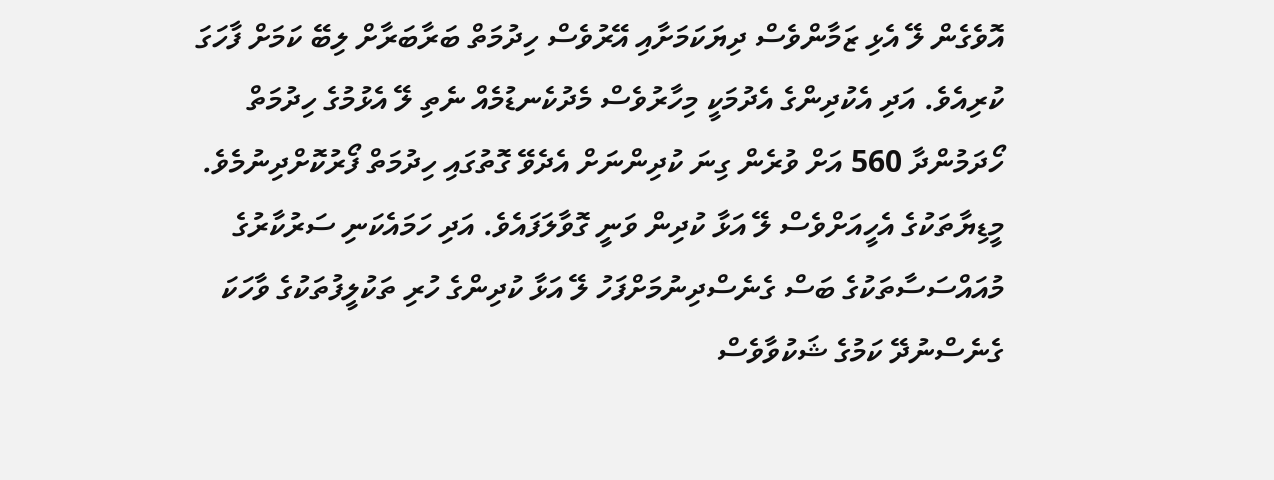އޮވެގެން ލޭ އެޅި ޒަމާންވެސް ދިޔަކަމަށާއި އޭރުވެސް ހިދުމަތް ބަރާބަރާށް ލިބޭ ކަމަށް ފާހަގަ ކުރިއެވެ. އަދި އެކުދިންގެ އެދުމަކީ މިހާރުވެސް މެދުކެނޑުމެއް ނެތި ލޭ އެޅުމުގެ ހިދުމަތް ހޯދަމުންދާ 560 އަށް ވުރެން ގިނަ ކުދިންނަށް އެދެވޭ ގޮތުގައި ހިދުމަތް ފޯރުކޮށްދިނުމެވެ.
މީޑިޔާތަކުގެ އެހީއަށްވެސް ލޭ އަޅާ ކުދިން ވަނީ ގޮވާލަފައެވެ. އަދި ހަމައެކަނި ސަރުކާރުގެ މުއައްސަސާތަކުގެ ބަސް ގެނެސްދިނުމަށްފަހު ލޭ އަޅާ ކުދިންގެ ހުރި ތަކުލީފުތަކުގެ ވާހަކަ ގެނެސްނުދޭ ކަމުގެ ޝަކުވާވެސް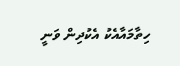ހިތާމައާއެކު އެކުދިން ވަނީ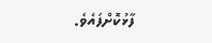ފާޅުކޮށްފައެވެ.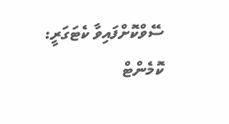ސޭވްކޮށްފައިވާ ކެޓަގަރީ:
ކޮމެންޓް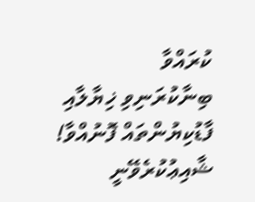ކުރައްވާ
ބިނާކުރަނިވި ޚިޔާލާއި ފާޑުކިޔުންތައް ފޮނުއްވާ! ޝާއިޢުކުރެވޭނީ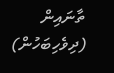ތާނައިން (ދިވެހިބަހުން)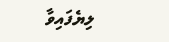ލިޔެފައިވާ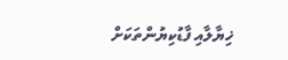ޚިޔާލާއި ފާޑުކިޔުންތަކަށް